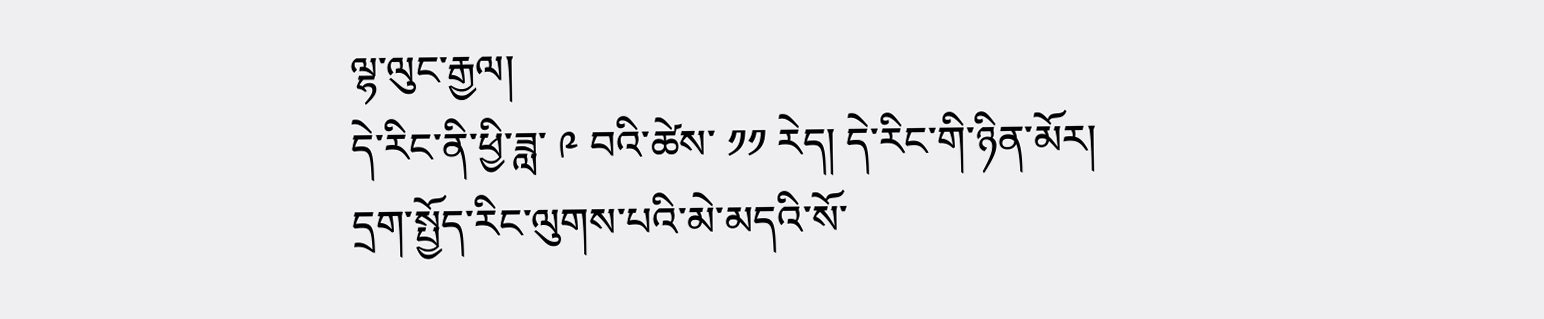ལྷ་ལུང་རྒྱལ།
དེ་རིང་ནི་ཕྱི་ཟླ་ ༩ བའི་ཚེས་ ༡༡ རེད། དེ་རིང་གི་ཉིན་མོར། དྲག་སྤྱོད་རིང་ལུགས་པའི་མེ་མདའི་སོ་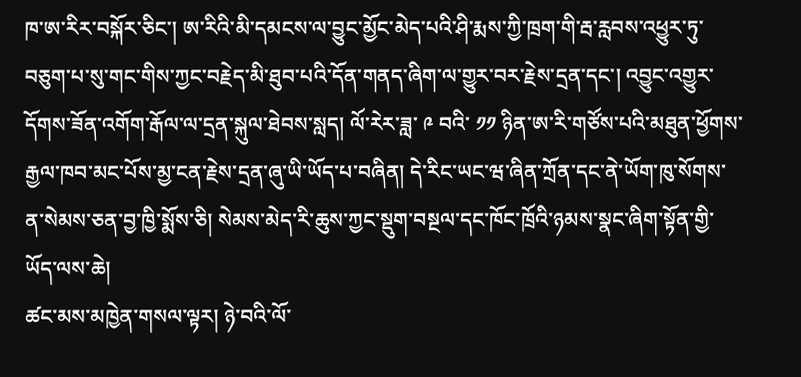ཁ་ཨ་རིར་བསྐོར་ཅིང་། ཨ་རིའི་མི་དམངས་ལ་བྱུང་མྱོང་མེད་པའི་ཤི་རྨས་ཀྱི་ཁྲག་གི་རྦ་རླབས་འཕྱུར་ཏུ་བཅུག་པ་སུ་གང་གིས་ཀྱང་བརྗེད་མི་ཐུབ་པའི་དོན་གནད་ཞིག་ལ་གྱུར་བར་རྗེས་དྲན་དང་། འབྱུང་འགྱུར་དོགས་ཟོན་འགོག་རྒོལ་ལ་དྲན་སྐུལ་ཐེབས་སླད། ལོ་རེར་ཟླ་ ༩ བའི་ ༡༡ ཉིན་ཨ་རི་གཙོས་པའི་མཐུན་ཕྱོགས་རྒྱལ་ཁབ་མང་པོས་མྱ་ངན་རྗེས་དྲན་ཞུ་ཡི་ཡོད་པ་བཞིན། དེ་རིང་ཡང་ཝ་ཞིན་ཀྲོན་དང་ནེ་ཡོག་ཁུ་སོགས་ན་སེམས་ཅན་བྱ་ཁྱི་སྨོས་ཅི། སེམས་མེད་རི་ཆུས་ཀྱང་སྡུག་བསྔལ་དང་ཁོང་ཁྲོའི་ཉམས་སྣང་ཞིག་སྟོན་གྱི་ཡོད་ལས་ཆེ།
ཚང་མས་མཁྱེན་གསལ་ལྟར། ཉེ་བའི་ལོ་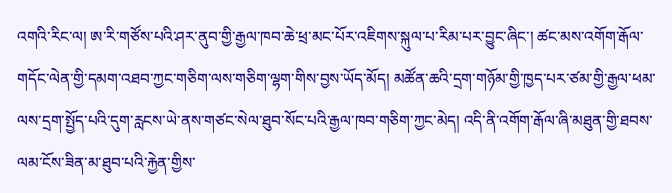འགའི་རིང་ལ། ཨ་རི་གཙོས་པའི་ཤར་ནུབ་གྱི་རྒྱལ་ཁབ་ཆེ་ཕྲ་མང་པོར་འཇིགས་སྐུལ་པ་རིམ་པར་བྱུང་ཞིང་། ཚང་མས་འགོག་རྒོལ་གདོང་ལེན་གྱི་དམག་འཐབ་ཀྱང་གཅིག་ལས་གཅིག་ལྷག་གིས་བྱས་ཡོད་མོད། མཚོན་ཆའི་དྲག་གཉོམ་གྱི་ཁྱད་པར་ཙམ་གྱི་རྒྱལ་ཕམ་ལས་དྲག་སྤྱོད་པའི་དུག་རླངས་ཡེ་ནས་གཙང་སེལ་ཐུབ་སོང་པའི་རྒྱལ་ཁབ་གཅིག་ཀྱང་མེད། འདི་ནི་འགོག་རྒོལ་ཞི་མཐུན་གྱི་ཐབས་ལམ་ངོས་ཟིན་མ་ཐུབ་པའི་རྐྱེན་གྱིས་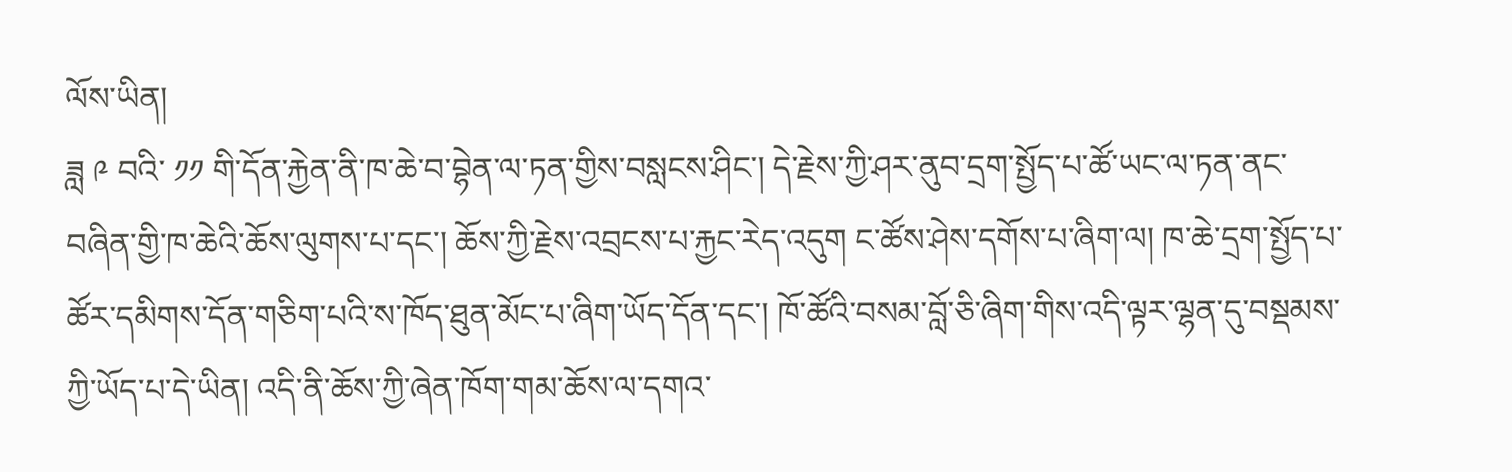ལོས་ཡིན།
ཟླ ༩ བའི་ ༡༡ གི་དོན་རྐྱེན་ནི་ཁ་ཆེ་བ་བྷེན་ལ་ཏན་གྱིས་བསླངས་ཤིང་། དེ་རྗེས་ཀྱི་ཤར་ནུབ་དྲག་སྤྱོད་པ་ཚོ་ཡང་ལ་ཏན་ནང་བཞིན་གྱི་ཁ་ཆེའི་ཆོས་ལུགས་པ་དང་། ཆོས་ཀྱི་རྗེས་འབྲངས་པ་རྐྱང་རེད་འདུག ང་ཚོས་ཤེས་དགོས་པ་ཞིག་ལ། ཁ་ཆེ་དྲག་སྤྱོད་པ་ཚོར་དམིགས་དོན་གཅིག་པའི་ས་ཁོད་ཐུན་མོང་པ་ཞིག་ཡོད་དོན་དང་། ཁོ་ཚོའི་བསམ་བློ་ཅི་ཞིག་གིས་འདི་ལྟར་ལྷན་དུ་བསྡམས་ཀྱི་ཡོད་པ་དེ་ཡིན། འདི་ནི་ཆོས་ཀྱི་ཞེན་ཁོག་གམ་ཆོས་ལ་དགའ་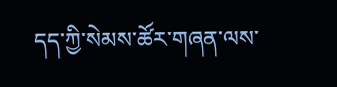དད་ཀྱི་སེམས་ཚོར་གཞན་ལས་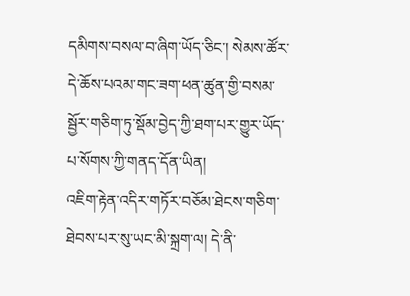དམིགས་བསལ་བ་ཞིག་ཡོད་ཅིང་། སེམས་ཚོར་དེ་ཆོས་པའམ་གང་ཟག་ཕན་ཚུན་གྱི་བསམ་སྦྱོར་གཅིག་ཏུ་སྡོམ་བྱེད་ཀྱི་ཐག་པར་གྱུར་ཡོད་པ་སོགས་ཀྱི་གནད་དོན་ཡིན།
འཇིག་རྟེན་འདིར་གཏོར་བཅོམ་ཐེངས་གཅིག་ཐེབས་པར་སུ་ཡང་མི་སྐྲག་ལ། དེ་ནི་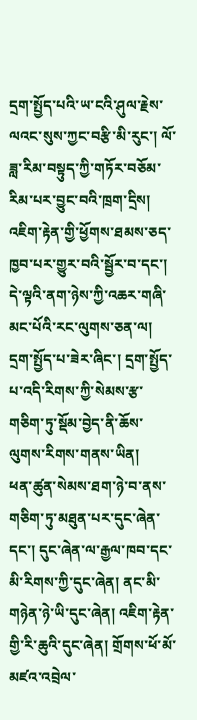དྲག་སྤྱོད་པའི་ཡ་ངའི་ཤུལ་རྗེས་ལའང་སུས་ཀྱང་བརྩི་མི་རུང་། ལོ་ཟླ་རིམ་བསྟུད་ཀྱི་གཏོར་བཅོམ་རིམ་པར་བྱུང་བའི་ཁྲག་དྲིས། འཇིག་རྟེན་གྱི་ཕྱོགས་ཐམས་ཅད་ཁྱབ་པར་གྱུར་བའི་སྦྱོར་བ་དང་། དེ་ལྟའི་ནག་ཉེས་ཀྱི་འཆར་གཞི་མང་པོའི་རང་ལུགས་ཅན་ལ། དྲག་སྤྱོད་པ་ཟེར་ཞིང་། དྲག་སྤྱོད་པ་འདི་རིགས་ཀྱི་སེམས་རྩ་གཅིག་ཏུ་སྡོམ་བྱེད་ནི་ཆོས་ལུགས་རིགས་གནས་ཡིན།
ཕན་ཚུན་སེམས་ཐག་ཉེ་བ་ནས་གཅིག་ཏུ་མཐུན་པར་དུང་ཞེན་དང་། དུང་ཞེན་ལ་རྒྱལ་ཁབ་དང་མི་རིགས་ཀྱི་དུང་ཞེན། ནང་མི་གཉེན་ཉེ་ཡི་དུང་ཞེན། འཇིག་རྟེན་གྱི་རི་ཆུའི་དུང་ཞེན། གྲོགས་ཕོ་མོ་མཛའ་འབྲེལ་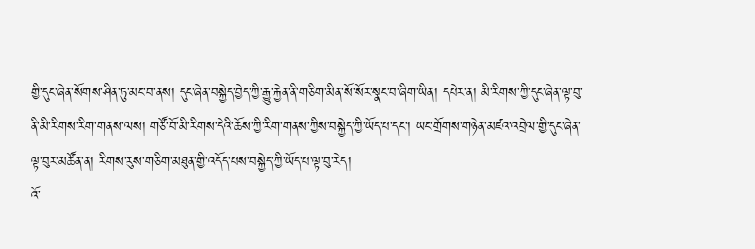གྱི་དུང་ཞེན་སོགས་ཤིན་ཏུ་མང་བ་ནས། དུང་ཞེན་བསྐྱེད་བྱེད་ཀྱི་རྒྱུ་རྐྱེན་ནི་གཅིག་མིན་སོ་སོར་སྣང་བ་ཞིག་ཡིན། དཔེར་ན། མི་རིགས་ཀྱི་དུང་ཞེན་ལྟ་བུ་ནི་མི་རིགས་རིག་གནས་ལས། གཙོ་བོ་མི་རིགས་དེའི་ཆོས་ཀྱི་རིག་གནས་ཀྱིས་བསྐྱེད་ཀྱི་ཡོད་པ་དང་། ཡང་གྲོགས་གཉེན་མཛའ་འབྲེལ་གྱི་དུང་ཞེན་ལྟ་བུར་མཚོན་ན། རིགས་རུས་གཅིག་མཐུན་གྱི་འདོད་པས་བསྐྱེད་ཀྱི་ཡོད་པ་ལྟ་བུ་རེད།
འོ་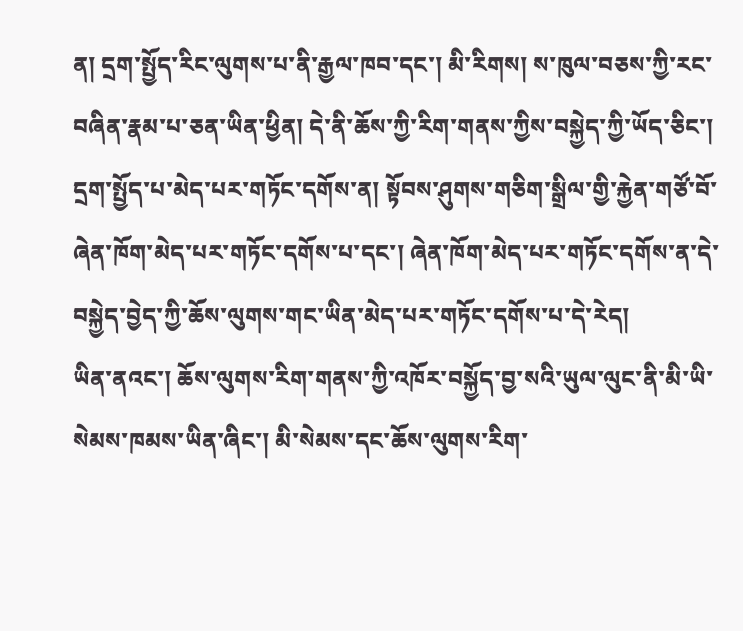ན། དྲག་སྤྱོད་རིང་ལུགས་པ་ནི་རྒྱལ་ཁབ་དང་། མི་རིགས། ས་ཁུལ་བཅས་ཀྱི་རང་བཞིན་རྣམ་པ་ཅན་ཡིན་ཕྱིན། དེ་ནི་ཆོས་ཀྱི་རིག་གནས་ཀྱིས་བསྐྱེད་ཀྱི་ཡོད་ཅིང་། དྲག་སྤྱོད་པ་མེད་པར་གཏོང་དགོས་ན། སྟོབས་ཤུགས་གཅིག་སྒྲིལ་གྱི་རྐྱེན་གཙོ་བོ་ཞེན་ཁོག་མེད་པར་གཏོང་དགོས་པ་དང་། ཞེན་ཁོག་མེད་པར་གཏོང་དགོས་ན་དེ་བསྐྱེད་བྱེད་ཀྱི་ཆོས་ལུགས་གང་ཡིན་མེད་པར་གཏོང་དགོས་པ་དེ་རེད།
ཡིན་ནའང་། ཆོས་ལུགས་རིག་གནས་ཀྱི་འཁོར་བསྐྱོད་བྱ་སའི་ཡུལ་ལུང་ནི་མི་ཡི་སེམས་ཁམས་ཡིན་ཞིང་། མི་སེམས་དང་ཆོས་ལུགས་རིག་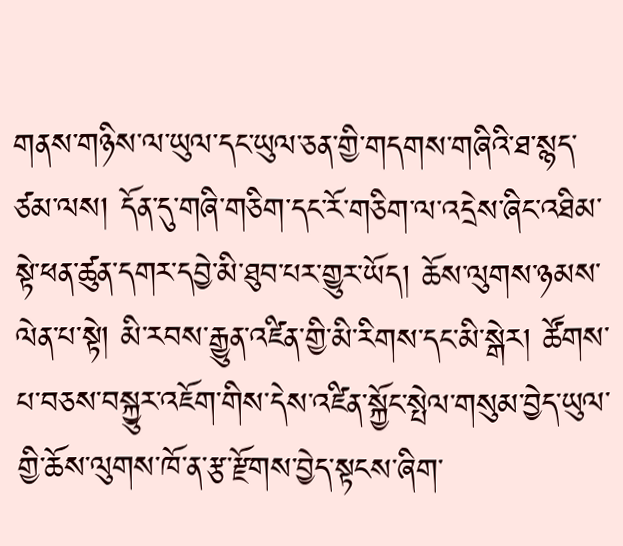གནས་གཉིས་ལ་ཡུལ་དང་ཡུལ་ཅན་གྱི་གདགས་གཞིའི་ཐ་སྙད་ཙམ་ལས། དོན་དུ་གཞི་གཅིག་དང་རོ་གཅིག་ལ་འདྲེས་ཞིང་འཐིམ་སྟེ་ཕན་ཚུན་དགར་དབྱེ་མི་ཐུབ་པར་གྱུར་ཡོད། ཆོས་ལུགས་ཉམས་ལེན་པ་སྟེ། མི་རབས་རྒྱུན་འཛིན་གྱི་མི་རིགས་དང་མི་སྒེར། ཚོགས་པ་བཅས་བསྐྱུར་འཇོག་གིས་དེས་འཛིན་སྐྱོང་སྤེལ་གསུམ་བྱེད་ཡུལ་གྱི་ཆོས་ལུགས་ཁོ་ན་རྩ་རྫོགས་བྱེད་སྟངས་ཞིག་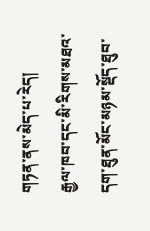གཏན་ནས་མེད་པ་རེད།
རྒྱལ་ཁབ་དང་མི་རིགས་མཐའ་དག་ཐུན་མོང་མཉམ་སྡོད་ཐུབ་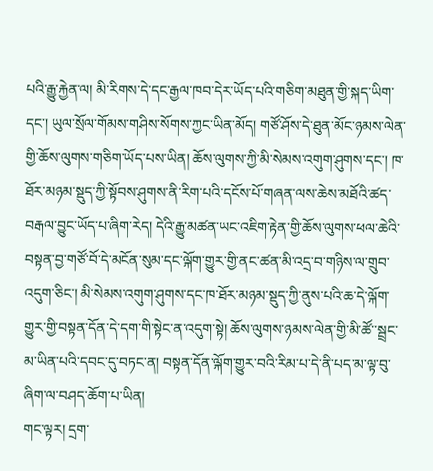པའི་རྒྱུ་རྐྱེན་ལ། མི་རིགས་དེ་དང་རྒྱལ་ཁབ་དེར་ཡོད་པའི་གཅིག་མཐུན་གྱི་སྐད་ཡིག་དང་། ཡུལ་སྲོལ་གོམས་གཤིས་སོགས་ཀྱང་ཡིན་མོད། གཙོ་ཤོས་དེ་ཐུན་མོང་ཉམས་ལེན་གྱི་ཆོས་ལུགས་གཅིག་ཡོད་པས་ཡིན། ཆོས་ལུགས་ཀྱི་མི་སེམས་འགུག་ཤུགས་དང་། ཁ་ཐོར་མཉམ་སྡུད་ཀྱི་སྟོབས་ཤུགས་ནི་རིག་པའི་དངོས་པོ་གཞན་ལས་ཆེས་མཐོའི་ཚད་བརྒལ་བྱུང་ཡོད་པ་ཞིག་རེད། དེའི་རྒྱུ་མཚན་ཡང་འཇིག་རྟེན་གྱི་ཆོས་ལུགས་ཕལ་ཆེའི་བསྟན་བྱ་གཙོ་བོ་དེ་མངོན་སུམ་དང་ལྐོག་གྱུར་གྱི་ནང་ཚན་མི་འདྲ་བ་གཉིས་ལ་གྲུབ་འདུག་ཅིང་། མི་སེམས་འགུག་ཤུགས་དང་ཁ་ཐོར་མཉམ་སྡུད་ཀྱི་ནུས་པའི་ཆ་དེ་ལྐོག་གྱུར་གྱི་བསྟན་དོན་དེ་དག་གི་སྟེང་ན་འདུག་སྟེ། ཆོས་ལུགས་ཉམས་ལེན་གྱི་མི་ཚོ་་སྦྲང་མ་ཡིན་པའི་དབང་དུ་བཏང་ན། བསྟན་དོན་ལྐོག་གྱུར་བའི་རིམ་པ་དེ་ནི་པད་མ་ལྟ་བུ་ཞིག་ལ་བཤད་ཆོག་པ་ཡིན།
གང་ལྟར། དྲག་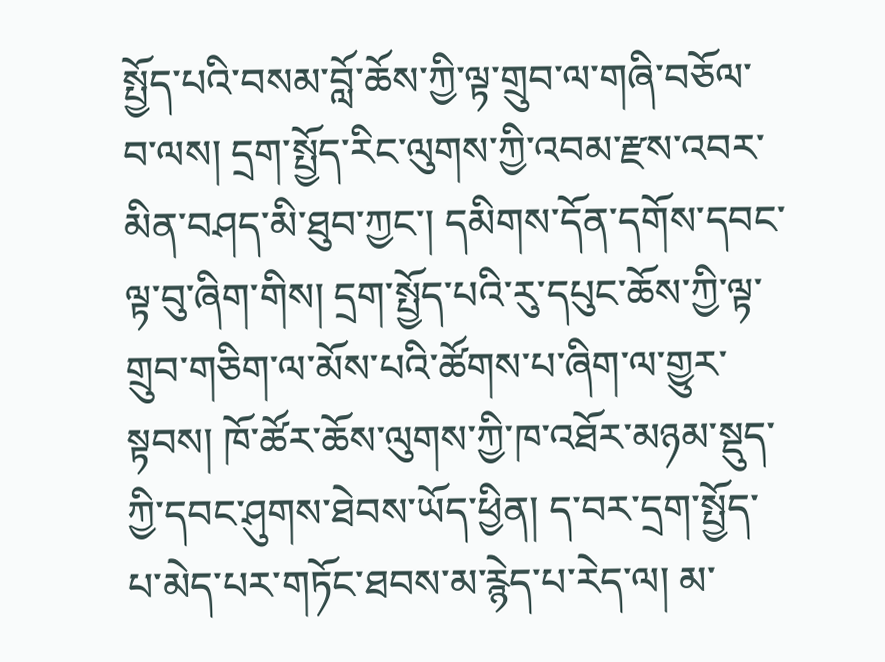སྤྱོད་པའི་བསམ་བློ་ཆོས་ཀྱི་ལྟ་གྲུབ་ལ་གཞི་བཅོལ་བ་ལས། དྲག་སྤྱོད་རིང་ལུགས་ཀྱི་འབམ་རྫས་འབར་མིན་བཤད་མི་ཐུབ་ཀྱང་། དམིགས་དོན་དགོས་དབང་ལྟ་བུ་ཞིག་གིས། དྲག་སྤྱོད་པའི་རུ་དཔུང་ཆོས་ཀྱི་ལྟ་གྲུབ་གཅིག་ལ་མོས་པའི་ཚོགས་པ་ཞིག་ལ་གྱུར་སྟབས། ཁོ་ཚོར་ཆོས་ལུགས་ཀྱི་ཁ་འཐོར་མཉམ་སྡུད་ཀྱི་དབང་ཤུགས་ཐེབས་ཡོད་ཕྱིན། ད་བར་དྲག་སྤྱོད་པ་མེད་པར་གཏོང་ཐབས་མ་རྙེད་པ་རེད་ལ། མ་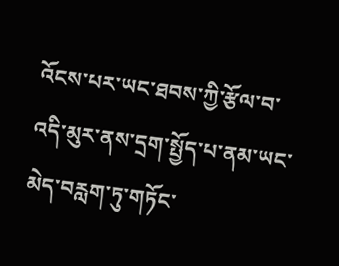འོངས་པར་ཡང་ཐབས་ཀྱི་རྩོལ་བ་འདི་མུར་ནས་དྲག་སྤྱོད་པ་ནམ་ཡང་མེད་བརླག་ཏུ་གཏོང་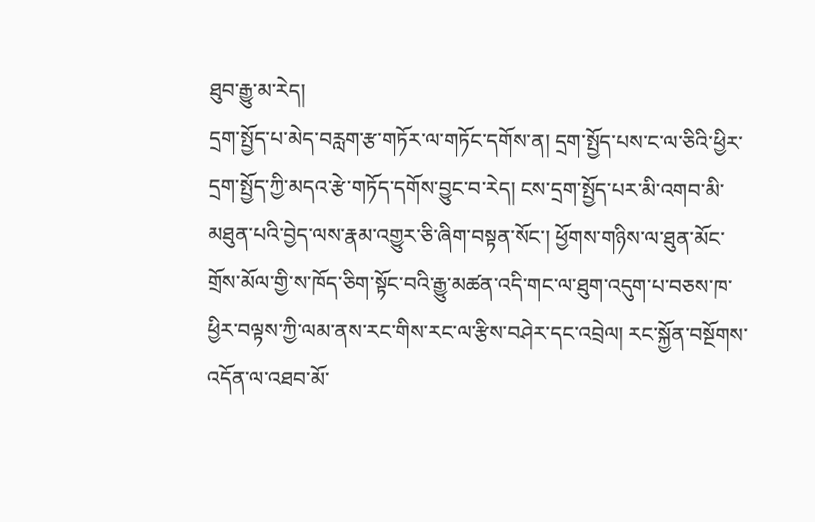ཐུབ་རྒྱུ་མ་རེད།
དྲག་སྤྱོད་པ་མེད་བརླག་རྩ་གཏོར་ལ་གཏོང་དགོས་ན། དྲག་སྤྱོད་པས་ང་ལ་ཅིའི་ཕྱིར་དྲག་སྤྱོད་ཀྱི་མདའ་རྩེ་གཏོད་དགོས་བྱུང་བ་རེད། ངས་དྲག་སྤྱོད་པར་མི་འགབ་མི་མཐུན་པའི་བྱེད་ལས་རྣམ་འགྱུར་ཅི་ཞིག་བསྟན་སོང་། ཕྱོགས་གཉིས་ལ་ཐུན་མོང་གྲོས་མོལ་གྱི་ས་ཁོད་ཅིག་སྟོང་བའི་རྒྱུ་མཚན་འདི་གང་ལ་ཐུག་འདུག་པ་བཅས་ཁ་ཕྱིར་བལྟས་ཀྱི་ལམ་ནས་རང་གིས་རང་ལ་རྩིས་བཤེར་དང་འབྲེལ། རང་སྐྱོན་བསྔོགས་འདོན་ལ་འཐབ་མོ་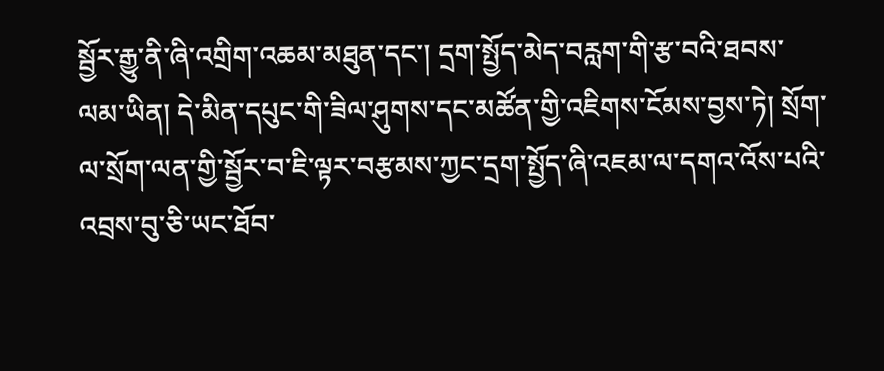སྦྱོར་རྒྱུ་ནི་ཞི་འགྲིག་འཆམ་མཐུན་དང་། དྲག་སྤྱོད་མེད་བརླག་གི་རྩ་བའི་ཐབས་ལམ་ཡིན། དེ་མིན་དཔུང་གི་ཟིལ་ཤུགས་དང་མཚོན་གྱི་འཇིགས་ངོམས་བྱས་ཏེ། སྲོག་ལ་སྲོག་ལན་གྱི་སྦྱོར་བ་ཇི་ལྟར་བརྩམས་ཀྱང་དྲག་སྤྱོད་ཞི་འཇམ་ལ་དགའ་འོས་པའི་འབྲས་བུ་ཅི་ཡང་ཐོབ་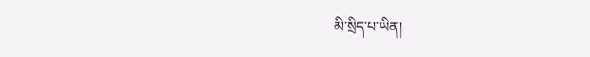མི་སྲིད་པ་ཡིན།